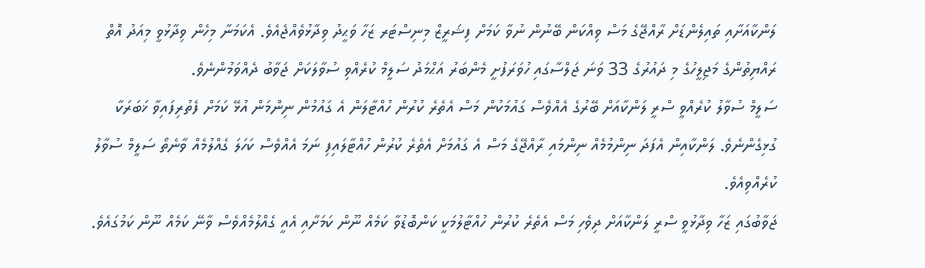ލަންކާއަށާއި ތައިލެންޑަށް ރާއްޖޭގެ މަސް ވިއްކަން ބޭނުން ނުވާ ކަމަށް ފިޝަރީޒް މިނިސްޓަރ ޒަހާ ވަޙީދު ވިދާޅުވެއްޖެއެވެ. އެކަމަނާ މިހެން ވިދާޅުވީ މިއަދު އޮތް ރައްޔިތުންގެ މަޖިލީހުގެ މި ދައުރުގެ 33 ވަނަ ޖަލްސާގައި ހުވަރަފުށީ މެންބަރު އަޙްމަދު ސަލީމް ކުރެއްވި ސުވާލަކަށް ޖަވާބު ދެއްވަމުންނެވެ.
ސަލީމް ސުވާލު ކުރެއްވީ ސްރީ ލަންކާއަށް ބޭރުގެ އެއްވެސް ގައުމަކުން މަސް އެތެރެ ކުރުން ހުއްޓާލަން އެ ގައުމުން ނިންމަން އުޅޭ ކަމަށް ފެތުރިފައިވާ ޚަބަރަކާ ގުޅިގެންނެވެ. ލަންކާއިން އެފަދަ ނިންމުމެއް ނިންމައި ރާއްޖޭގެ މަސް އެ ގައުމަށް އެތެރެ ކުރުން ހުއްޓާލައިފި ނަމަ އެއްވެސް ކަހަލަ ގެއްލުމެއް ވާނެތޯ ސަލީމް ސުވާލު ކުރެއްވިއެވެ.
ޖަވާބުގައި ޒަހާ ވިދާޅުވީ ސްރީ ލަންކާއަށް ދިވެހި މަސް އެތެރެ ކުރުން ހުއްޓާލުމަކީ ކަންބޮޑުވާ ކަމެއް ނޫން ކަމަށާއި އެއީ ގެއްލުމެއްވެސް ވާނޭ ކަމެއް ނޫން ކަމުގައެވެ.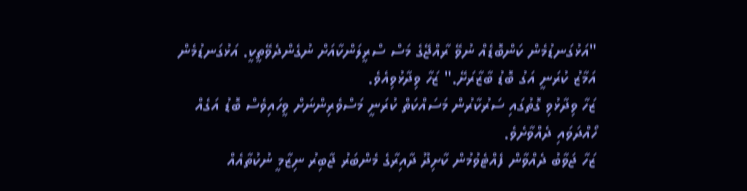"އަޅުގަނޑުމެން ކަންބޮޑެއް ނުވޭ ރާއްޖޭގެ މަސް ސްރީލަންކާއަށް ނުގެންދެވޭތީކީ. އަޅުގަނޑުމެން އަމާޒު ކުރަނީ އަގު ބޮޑު ބާޒާރަށޭ." ޒަހާ ވިދާޅުވިއެވެ.
ޒަހާ ވިދާޅުވި ގޮތުގައި ސަރުކާރުން މަސައްކަތް ކުރަނީ މަސްވެރިންނަށް ވީހައިވެސް ބޮޑު އަގެއް ހޯއްދަވައި ދެއްވާށެވެ.
ޒަހާ ޖަވާބު ދެއްވާން ފެއްޓެވުމުން ކާށިދޫ ދާއިރާގެ މެންބަރު ޖާބިރު ނިޒާމީ ނުކުތާއެއް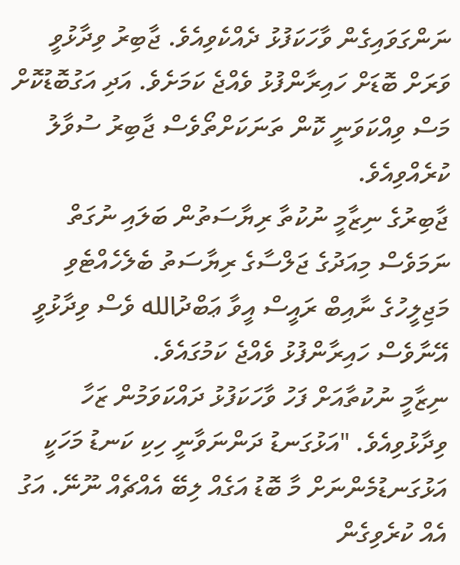ނަންގަވައިގެން ވާހަކަފުޅު ދެއްކެވިއެވެ. ޖާބިރު ވިދާޅުވީ ވަރަށް ބޮޑަށް ހައިރާންފުޅު ވެއްޖެ ކަމަށެވެ. އަދި އަގުބޮޑުކޮށް މަސް ވިއްކަވަނީ ކޮން ތަނަކަށްތޯވެސް ޖާބިރު ސުވާލު ކުރެއްވިއެވެ.
ޖާބިރުގެ ނިޒާމީ ނުކުތާ ރިޔާސަތުން ބަލައި ނުގަތް ނަމަވެސް މިއަދުގެ ޖަލްސާގެ ރިޔާސަތު ބެލެހެއްޓެވި މަޖިލީހުގެ ނާއިބް ރައީސް އީވާ ޢަބްދުالله ވެސް ވިދާޅުވީ އޭނާވެސް ހައިރާންފުޅު ވެއްޖެ ކަމުގައެވެ.
ނިޒާމީ ނުކުތާއަށް ފަހު ވާހަކަފުޅު ދައްކަވަމުން ޒަހާ ވިދާޅުވިއެވެ. "އަޅުގަނޑު ދަންނަވާނީ ހިކި ކަނޑު މަހަކީ އަޅުގަނޑުމެންނަށް މާ ބޮޑު އަގެއް ލިބޭ އެއްޗެއް ނޫނޭ. އަގު އެއް ކުރެވިގެން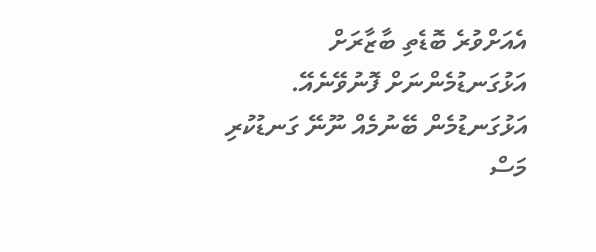އެއަށްވުރެ ބޮޑެތި ބާޒާރަށް އަޅުގަނޑުމެންނަށް ފޮނުވޭނެއޭ. އަޅުގަނޑުމެން ބޭނުމެއް ނޫނޭ ގަނޑުކުރި މަސް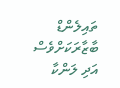ތައިލެންޑް ބާޒާރަކަށްވެސް އަދި ލަންކާ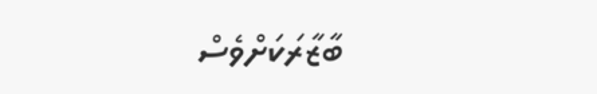ބާޒާރަކަށްވެސް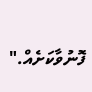ފޮނުވާކަށެއް."